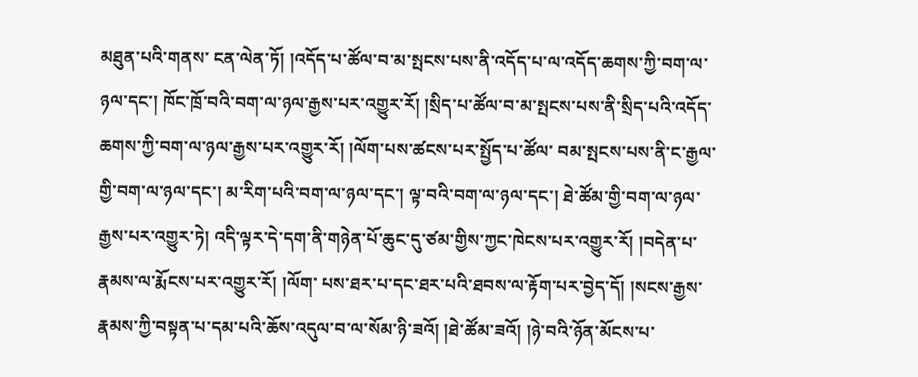མཐུན་པའི་གནས་ ངན་ལེན་ཏོ། །འདོད་པ་ཚོལ་བ་མ་སྤངས་པས་ནི་འདོད་པ་ལ་འདོད་ཆགས་ཀྱི་བག་ལ་ཉལ་དང་། ཁོང་ཁྲོ་བའི་བག་ལ་ཉལ་རྒྱས་པར་འགྱུར་རོ། །སྲིད་པ་ཚོལ་བ་མ་སྤངས་པས་ནི་སྲིད་པའི་འདོད་ཆགས་ཀྱི་བག་ལ་ཉལ་རྒྱས་པར་འགྱུར་རོ། །ལོག་པས་ཚངས་པར་སྤྱོད་པ་ཚོལ་ བམ་སྤངས་པས་ནི་ང་རྒྱལ་གྱི་བག་ལ་ཉལ་དང་། མ་རིག་པའི་བག་ལ་ཉལ་དང་། ལྟ་བའི་བག་ལ་ཉལ་དང་། ཐེ་ཚོམ་གྱི་བག་ལ་ཉལ་རྒྱས་པར་འགྱུར་ཏེ། འདི་ལྟར་དེ་དག་ནི་གཉེན་པོ་ཆུང་དུ་ཙམ་གྱིས་ཀྱང་ཁེངས་པར་འགྱུར་རོ། །བདེན་པ་རྣམས་ལ་རྨོངས་པར་འགྱུར་རོ། །ལོག་ པས་ཐར་པ་དང་ཐར་པའི་ཐབས་ལ་རྟོག་པར་བྱེད་དོ། །སངས་རྒྱས་རྣམས་ཀྱི་བསྟན་པ་དམ་པའི་ཆོས་འདུལ་བ་ལ་སོམ་ཉི་ཟའོ། །ཐེ་ཚོམ་ཟའོ། །ཉེ་བའི་ཉོན་མོངས་པ་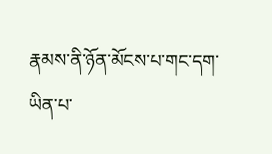རྣམས་ནི་ཉོན་མོངས་པ་གང་དག་ཡིན་པ་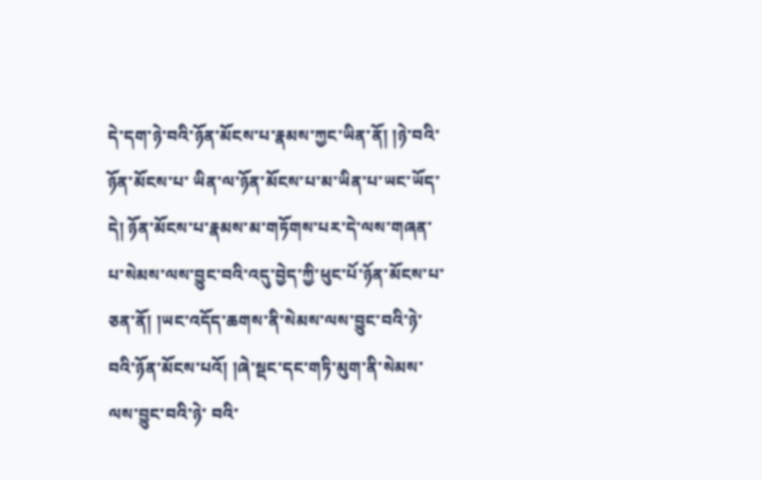དེ་དག་ཉེ་བའི་ཉོན་མོངས་པ་རྣམས་ཀྱང་ཡིན་ནོ། །ཉེ་བའི་ཉོན་མོངས་པ་ ཡིན་ལ་ཉོན་མོངས་པ་མ་ཡིན་པ་ཡང་ཡོད་དེ། ཉོན་མོངས་པ་རྣམས་མ་གཏོགས་པར་དེ་ལས་གཞན་པ་སེམས་ལས་བྱུང་བའི་འདུ་བྱེད་ཀྱི་ཕུང་པོ་ཉོན་མོངས་པ་ཅན་ནོ། །ཡང་འདོད་ཆགས་ནི་སེམས་ལས་བྱུང་བའི་ཉེ་བའི་ཉོན་མོངས་པའོ། །ཞེ་སྡང་དང་གཏི་མུག་ནི་སེམས་ལས་བྱུང་བའི་ཉེ་ བའི་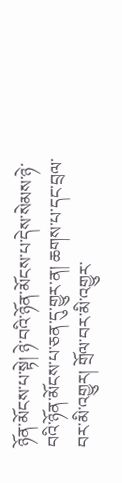ཉོན་མོངས་པ་སྟེ། ཉེ་བའི་ཉོན་མོངས་པ་དེས་སེམས་ཉེ་བའི་ཉོན་མོངས་པ་ཅན་དུ་གྱུར་ན། ཆགས་པ་དང་བྲལ་བར་མི་འགྱུར། གྲོལ་བར་མི་འགྱུར་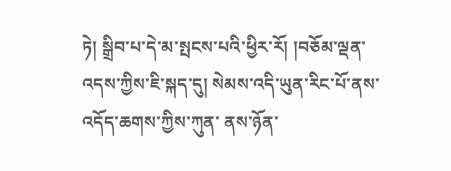ཏེ། སྒྲིབ་པ་དེ་མ་སྤངས་པའི་ཕྱིར་རོ། །བཅོམ་ལྡན་འདས་ཀྱིས་ཇི་སྐད་དུ། སེམས་འདི་ཡུན་རིང་པོ་ནས་འདོད་ཆགས་ཀྱིས་ཀུན་ ནས་ཉོན་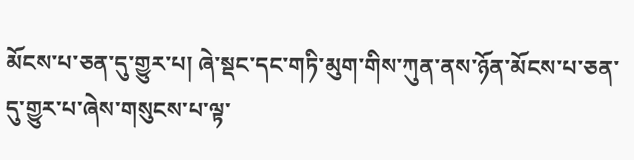མོངས་པ་ཅན་དུ་གྱུར་པ། ཞེ་སྡང་དང་གཏི་མུག་གིས་ཀུན་ནས་ཉོན་མོངས་པ་ཅན་དུ་གྱུར་པ་ཞེས་གསུངས་པ་ལྟ་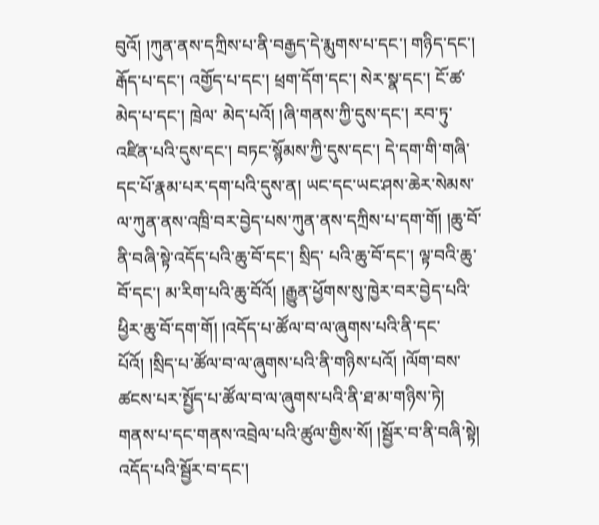བུའོ། །ཀུན་ནས་དཀྲིས་པ་ནི་བརྒྱད་དེ་རྨུགས་པ་དང་། གཉིད་དང་། རྒོད་པ་དང་། འགྱོད་པ་དང་། ཕྲག་དོག་དང་། སེར་སྣ་དང་། ངོ་ཚ་མེད་པ་དང་། ཁྲེལ་ མེད་པའོ། །ཞི་གནས་ཀྱི་དུས་དང་། རབ་ཏུ་འཛིན་པའི་དུས་དང་། བཏང་སྙོམས་ཀྱི་དུས་དང་། དེ་དག་གི་གཞི་དང་པོ་རྣམ་པར་དག་པའི་དུས་ན། ཡང་དང་ཡང་ཤས་ཆེར་སེམས་ལ་ཀུན་ནས་འཁྲི་བར་བྱེད་པས་ཀུན་ནས་དཀྲིས་པ་དག་གོ། །ཆུ་བོ་ནི་བཞི་སྟེ་འདོད་པའི་ཆུ་བོ་དང་། སྲིད་ པའི་ཆུ་བོ་དང་། ལྟ་བའི་ཆུ་བོ་དང་། མ་རིག་པའི་ཆུ་བོའོ། །རྒྱུན་ཕྱོགས་སུ་ཁྱེར་བར་བྱེད་པའི་ཕྱིར་ཆུ་བོ་དག་གོ། །འདོད་པ་ཚོལ་བ་ལ་ཞུགས་པའི་ནི་དང་པོའོ། །སྲིད་པ་ཚོལ་བ་ལ་ཞུགས་པའི་ནི་གཉིས་པའོ། །ལོག་བས་ཚངས་པར་སྤྱོད་པ་ཚོལ་བ་ལ་ཞུགས་པའི་ནི་ཐ་མ་གཉིས་ཏེ། གནས་པ་དང་གནས་འབྲེལ་པའི་ཚུལ་གྱིས་སོ། །སྦྱོར་བ་ནི་བཞི་སྟེ། འདོད་པའི་སྦྱོར་བ་དང་།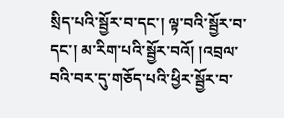སྲིད་པའི་སྦྱོར་བ་དང་། ལྟ་བའི་སྦྱོར་བ་དང་། མ་རིག་པའི་སྦྱོར་བའོ། །འབྲལ་བའི་བར་དུ་གཅོད་པའི་ཕྱིར་སྦྱོར་བ་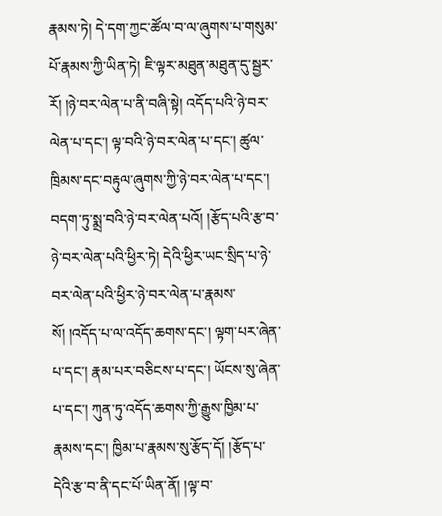རྣམས་ཏེ། དེ་དག་ཀྱང་ཚོལ་བ་ལ་ཞུགས་པ་གསུམ་པོ་རྣམས་ཀྱི་ཡིན་ཏེ། ཇི་ལྟར་མཐུན་མཐུན་དུ་སྦྱར་རོ། །ཉེ་བར་ལེན་པ་ནི་བཞི་སྟེ། འདོད་པའི་ཉེ་བར་ལེན་པ་དང་། ལྟ་བའི་ཉེ་བར་ལེན་པ་དང་། ཚུལ་ཁྲིམས་དང་བརྟུལ་ཞུགས་ཀྱི་ཉེ་བར་ལེན་པ་དང་། བདག་ཏུ་སྨྲ་བའི་ཉེ་བར་ལེན་པའོ། །རྩོད་པའི་རྩ་བ་ཉེ་བར་ལེན་པའི་ཕྱིར་ཏེ། དེའི་ཕྱིར་ཡང་སྲིད་པ་ཉེ་ བར་ལེན་པའི་ཕྱིར་ཉེ་བར་ལེན་པ་རྣམས་སོ། །འདོད་པ་ལ་འདོད་ཆགས་དང་། ལྟག་པར་ཞེན་པ་དང་། རྣམ་པར་བཅིངས་པ་དང་། ཡོངས་སུ་ཞེན་པ་དང་། ཀུན་ཏུ་འདོད་ཆགས་ཀྱི་རྒྱུས་ཁྱིམ་པ་རྣམས་དང་། ཁྱིམ་པ་རྣམས་སུ་རྩོད་དོ། །རྩོད་པ་དེའི་རྩ་བ་ནི་དང་པོ་ཡིན་ནོ། །ལྟ་བ་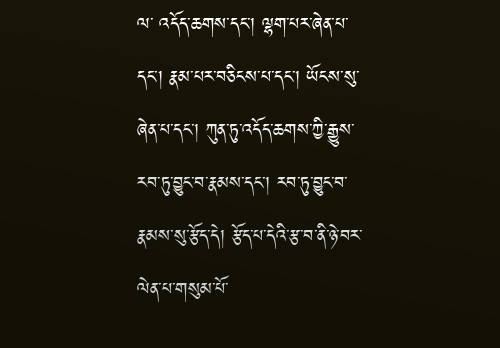ལ་ འདོད་ཆགས་དང་། ལྷག་པར་ཞེན་པ་དང་། རྣམ་པར་བཅིངས་པ་དང་། ཡོངས་སུ་ཞེན་པ་དང་། ཀུན་ཏུ་འདོད་ཆགས་ཀྱི་རྒྱུས་རབ་ཏུ་བྱུང་བ་རྣམས་དང་། རབ་ཏུ་བྱུང་བ་རྣམས་སུ་རྩོད་དེ། རྩོད་པ་དེའི་རྩ་བ་ནི་ཉེ་བར་ལེན་པ་གསུམ་པོ་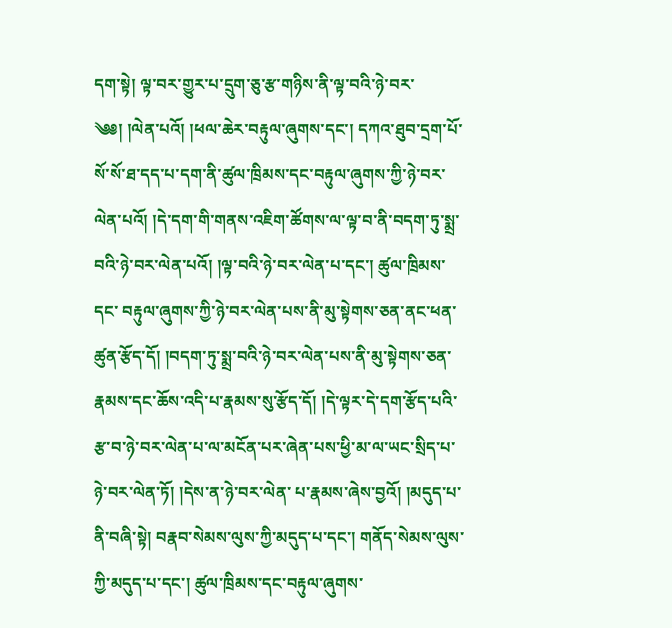དག་སྟེ། ལྟ་བར་གྱུར་པ་དྲུག་ཅུ་རྩ་གཉིས་ནི་ལྟ་བའི་ཉེ་བར་ ༄༅། །ལེན་པའོ། །ཕལ་ཆེར་བརྟུལ་ཞུགས་དང་། དཀའ་ཐུབ་དྲག་པོ་སོ་སོ་ཐ་དད་པ་དག་ནི་ཚུལ་ཁྲིམས་དང་བརྟུལ་ཞུགས་ཀྱི་ཉེ་བར་ལེན་པའོ། །དེ་དག་གི་གནས་འཇིག་ཚོགས་ལ་ལྟ་བ་ནི་བདག་ཏུ་སྨྲ་བའི་ཉེ་བར་ལེན་པའོ། །ལྟ་བའི་ཉེ་བར་ལེན་པ་དང་། ཚུལ་ཁྲིམས་དང་ བརྟུལ་ཞུགས་ཀྱི་ཉེ་བར་ལེན་པས་ནི་མུ་སྟེགས་ཅན་ནང་ཕན་ཚུན་རྩོད་དོ། །བདག་ཏུ་སྨྲ་བའི་ཉེ་བར་ལེན་པས་ནི་མུ་སྟེགས་ཅན་རྣམས་དང་ཆོས་འདི་པ་རྣམས་སུ་རྩོད་དོ། །དེ་ལྟར་དེ་དག་རྩོད་པའི་རྩ་བ་ཉེ་བར་ལེན་པ་ལ་མངོན་པར་ཞེན་པས་ཕྱི་མ་ལ་ཡང་སྲིད་པ་ཉེ་བར་ལེན་ཏོ། །དེས་ན་ཉེ་བར་ལེན་ པ་རྣམས་ཞེས་བྱའོ། །མདུད་པ་ནི་བཞི་སྟེ། བརྣབ་སེམས་ལུས་ཀྱི་མདུད་པ་དང་། གནོད་སེམས་ལུས་ཀྱི་མདུད་པ་དང་། ཚུལ་ཁྲིམས་དང་བརྟུལ་ཞུགས་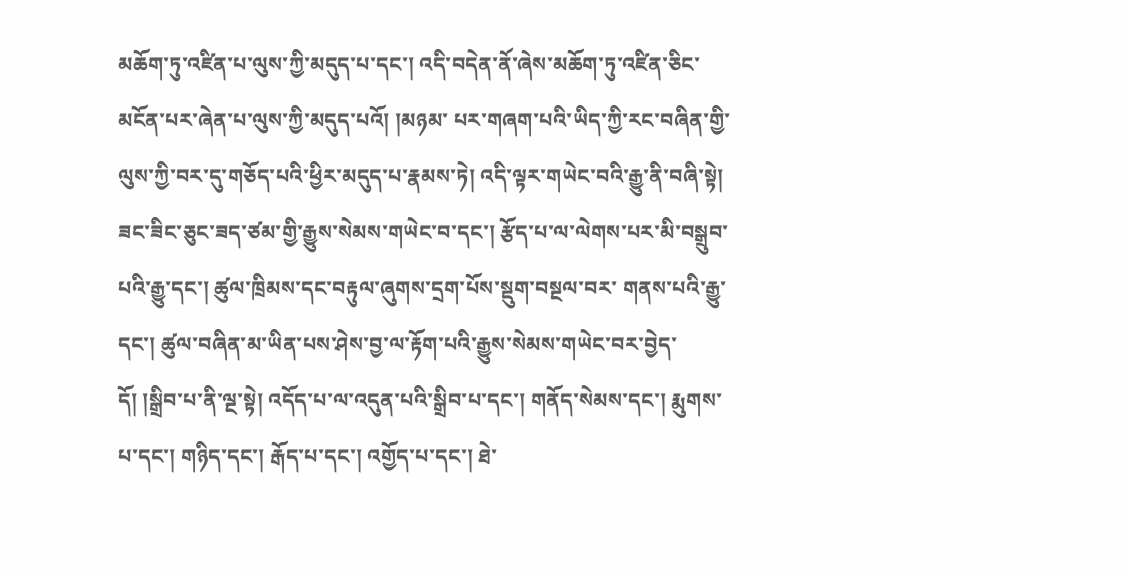མཆོག་ཏུ་འཛིན་པ་ལུས་ཀྱི་མདུད་པ་དང་། འདི་བདེན་ནོ་ཞེས་མཆོག་ཏུ་འཛིན་ཅིང་མངོན་པར་ཞེན་པ་ལུས་ཀྱི་མདུད་པའོ། །མཉམ་ པར་གཞག་པའི་ཡིད་ཀྱི་རང་བཞིན་གྱི་ལུས་ཀྱི་བར་དུ་གཅོད་པའི་ཕྱིར་མདུད་པ་རྣམས་ཏེ། འདི་ལྟར་གཡེང་བའི་རྒྱུ་ནི་བཞི་སྟེ། ཟང་ཟིང་ཅུང་ཟད་ཙམ་གྱི་རྒྱུས་སེམས་གཡེང་བ་དང་། རྩོད་པ་ལ་ལེགས་པར་མི་བསྒྲུབ་པའི་རྒྱུ་དང་། ཚུལ་ཁྲིམས་དང་བརྟུལ་ཞུགས་དྲག་པོས་སྡུག་བསྔལ་བར་ གནས་པའི་རྒྱུ་དང་། ཚུལ་བཞིན་མ་ཡིན་པས་ཤེས་བྱ་ལ་རྟོག་པའི་རྒྱུས་སེམས་གཡེང་བར་བྱེད་དོ། །སྒྲིབ་པ་ནི་ལྔ་སྟེ། འདོད་པ་ལ་འདུན་པའི་སྒྲིབ་པ་དང་། གནོད་སེམས་དང་། རྨུགས་པ་དང་། གཉིད་དང་། རྒོད་པ་དང་། འགྱོད་པ་དང་། ཐེ་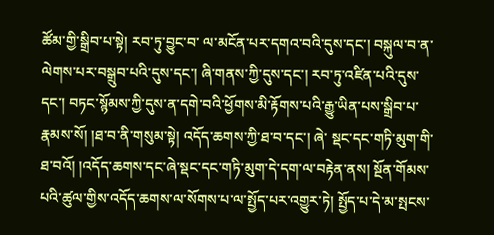ཚོམ་གྱི་སྒྲིབ་པ་སྟེ། རབ་ཏུ་བྱུང་བ་ ལ་མངོན་པར་དགའ་བའི་དུས་དང་། བསྐུལ་བ་ན་ལེགས་པར་བསྒྲུབ་པའི་དུས་དང་། ཞི་གནས་ཀྱི་དུས་དང་། རབ་ཏུ་འཛིན་པའི་དུས་དང་། བཏང་སྙོམས་ཀྱི་དུས་ན་དགེ་བའི་ཕྱོགས་མི་རྟོགས་པའི་རྒྱུ་ཡིན་པས་སྒྲིབ་པ་རྣམས་སོ། །ཐ་བ་ནི་གསུམ་སྟེ། འདོད་ཆགས་ཀྱི་ཐ་བ་དང་། ཞེ་ སྡང་དང་གཏི་མུག་གི་ཐ་བའོ། །འདོད་ཆགས་དང་ཞེ་སྡང་དང་གཏི་མུག་དེ་དག་ལ་བརྟེན་ནས། སྔོན་གོམས་པའི་ཚུལ་གྱིས་འདོད་ཆགས་ལ་སོགས་པ་ལ་སྤྱོད་པར་འགྱུར་ཏེ། སྤྱོད་པ་དེ་མ་སྤངས་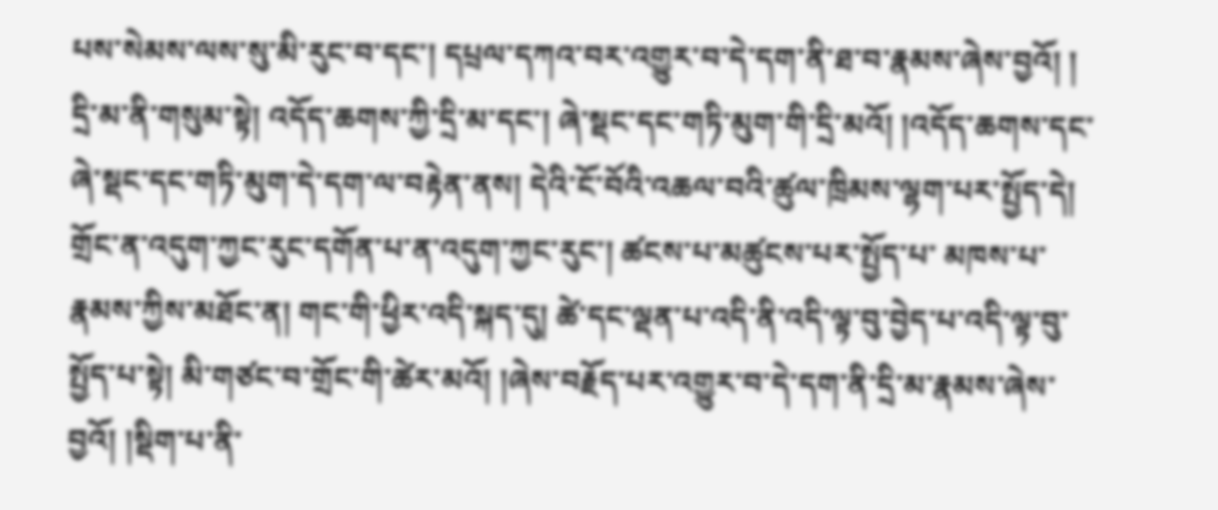པས་སེམས་ལས་སུ་མི་རུང་བ་དང་། དཔྲལ་དཀའ་བར་འགྱུར་བ་དེ་དག་ནི་ཐ་བ་རྣམས་ཞེས་བྱའོ། ། དྲི་མ་ནི་གསུམ་སྟེ། འདོད་ཆགས་ཀྱི་དྲི་མ་དང་། ཞེ་སྡང་དང་གཏི་མུག་གི་དྲི་མའོ། །འདོད་ཆགས་དང་ཞེ་སྡང་དང་གཏི་མུག་དེ་དག་ལ་བརྟེན་ནས། དེའི་ངོ་བོའི་འཆལ་བའི་ཚུལ་ཁྲིམས་ལྷག་པར་སྤྱོད་དེ། གྲོང་ན་འདུག་ཀྱང་རུང་དགོན་པ་ན་འདུག་ཀྱང་རུང་། ཚངས་པ་མཚུངས་པར་སྤྱོད་པ་ མཁས་པ་རྣམས་ཀྱིས་མཐོང་ན། གང་གི་ཕྱིར་འདི་སྐད་དུ། ཚེ་དང་ལྡན་པ་འདི་ནི་འདི་ལྟ་བུ་བྱེད་པ་འདི་ལྟ་བུ་སྤྱོད་པ་སྟེ། མི་གཙང་བ་གྲོང་གི་ཚེར་མའོ། །ཞེས་བརྗོད་པར་འགྱུར་བ་དེ་དག་ནི་དྲི་མ་རྣམས་ཞེས་བྱའོ། །སྡིག་པ་ནི་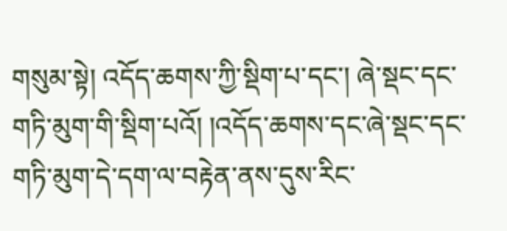གསུམ་སྟེ། འདོད་ཆགས་ཀྱི་སྡིག་པ་དང་། ཞེ་སྡང་དང་ གཏི་མུག་གི་སྡིག་པའོ། །འདོད་ཆགས་དང་ཞེ་སྡང་དང་གཏི་མུག་དེ་དག་ལ་བརྟེན་ནས་དུས་རིང་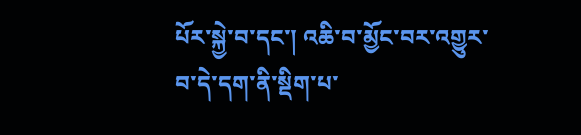པོར་སྐྱེ་བ་དང་། འཆི་བ་མྱོང་བར་འགྱུར་བ་དེ་དག་ནི་སྡིག་པ་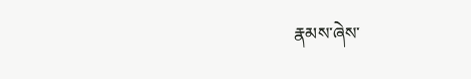རྣམས་ཞེས་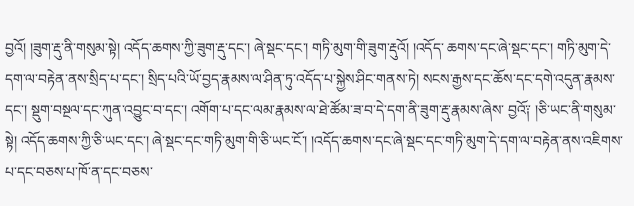བྱའོ། །ཟུག་རྡུ་ནི་གསུམ་སྟེ། འདོད་ཆགས་ཀྱི་ཟུག་རྡུ་དང་། ཞེ་སྡང་དང་། གཏི་མུག་གི་ཟུག་རྡུའོ། །འདོད་ ཆགས་དང་ཞེ་སྡང་དང་། གཏི་མུག་དེ་དག་ལ་བརྟེན་ནས་སྲིད་པ་དང་། སྲིད་པའི་ཡོ་བྱད་རྣམས་ལ་ཤིན་ཏུ་འདོད་པ་སྐྱེས་ཤིང་གནས་ཏེ། སངས་རྒྱས་དང་ཆོས་དང་དགེ་འདུན་རྣམས་དང་། སྡུག་བསྔལ་དང་ཀུན་འབྱུང་བ་དང་། འགོག་པ་དང་ལམ་རྣམས་ལ་ཐེ་ཚོམ་ཟ་བ་དེ་དག་ནི་ཟུག་རྡུ་རྣམས་ཞེས་ བྱའོ༑ །ཅི་ཡང་ནི་གསུམ་སྟེ། འདོད་ཆགས་ཀྱི་ཅི་ཡང་དང་། ཞེ་སྡང་དང་གཏི་མུག་གི་ཅི་ཡང་ངོ་། །འདོད་ཆགས་དང་ཞེ་སྡང་དང་གཏི་མུག་དེ་དག་ལ་བརྟེན་ནས་འཇིགས་པ་དང་བཅས་པ་ཁོ་ན་དང་བཅས་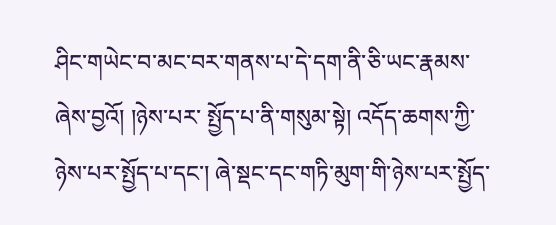ཤིང་གཡེང་བ་མང་བར་གནས་པ་དེ་དག་ནི་ཅི་ཡང་རྣམས་ཞེས་བྱའོ། །ཉེས་པར་ སྤྱོད་པ་ནི་གསུམ་སྟེ། འདོད་ཆགས་ཀྱི་ཉེས་པར་སྤྱོད་པ་དང་། ཞེ་སྡང་དང་གཏི་མུག་གི་ཉེས་པར་སྤྱོད་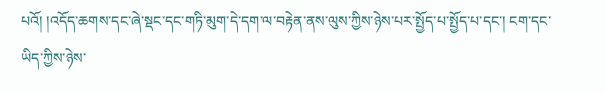པའོ། །འདོད་ཆགས་དང་ཞེ་སྡང་དང་གཏི་མུག་དེ་དག་ལ་བརྟེན་ནས་ལུས་ཀྱིས་ཉེས་པར་སྤྱོད་པ་སྤྱོད་པ་དང་། ངག་དང་ཡིད་ཀྱིས་ཉེས་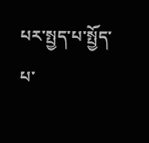པར་སྤྱད་པ་སྤྱོད་པ་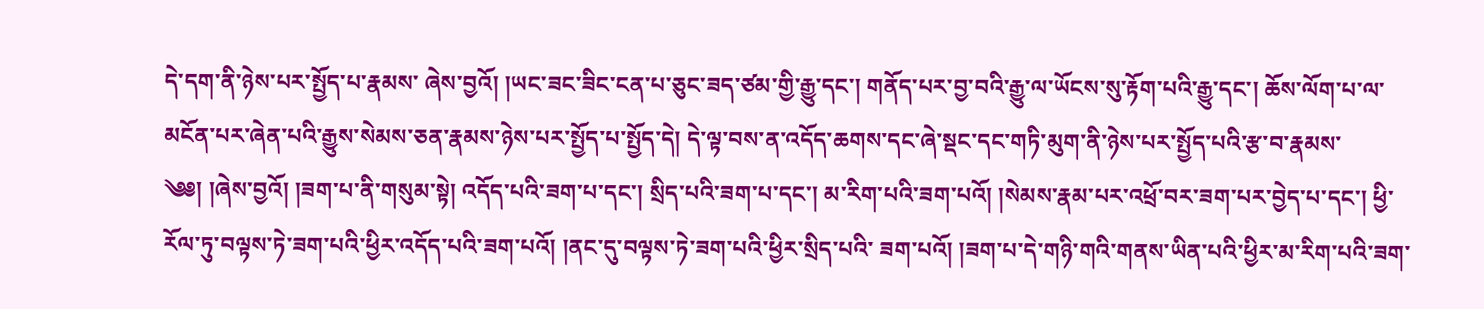དེ་དག་ནི་ཉེས་པར་སྤྱོད་པ་རྣམས་ ཞེས་བྱའོ། །ཡང་ཟང་ཟིང་ངན་པ་ཅུང་ཟད་ཙམ་གྱི་རྒྱུ་དང་། གནོད་པར་བྱ་བའི་རྒྱུ་ལ་ཡོངས་སུ་རྟོག་པའི་རྒྱུ་དང་། ཆོས་ལོག་པ་ལ་མངོན་པར་ཞེན་པའི་རྒྱུས་སེམས་ཅན་རྣམས་ཉེས་པར་སྤྱོད་པ་སྤྱོད་དེ། དེ་ལྟ་བས་ན་འདོད་ཆགས་དང་ཞེ་སྡང་དང་གཏི་མུག་ནི་ཉེས་པར་སྤྱོད་པའི་རྩ་བ་རྣམས་ ༄༅། །ཞེས་བྱའོ། །ཟག་པ་ནི་གསུམ་སྟེ། འདོད་པའི་ཟག་པ་དང་། སྲིད་པའི་ཟག་པ་དང་། མ་རིག་པའི་ཟག་པའོ། །སེམས་རྣམ་པར་འཕྲོ་བར་ཟག་པར་བྱེད་པ་དང་། ཕྱི་རོལ་ཏུ་བལྟས་ཏེ་ཟག་པའི་ཕྱིར་འདོད་པའི་ཟག་པའོ། །ནང་དུ་བལྟས་ཏེ་ཟག་པའི་ཕྱིར་སྲིད་པའི་ ཟག་པའོ། །ཟག་པ་དེ་གཉི་གའི་གནས་ཡིན་པའི་ཕྱིར་མ་རིག་པའི་ཟག་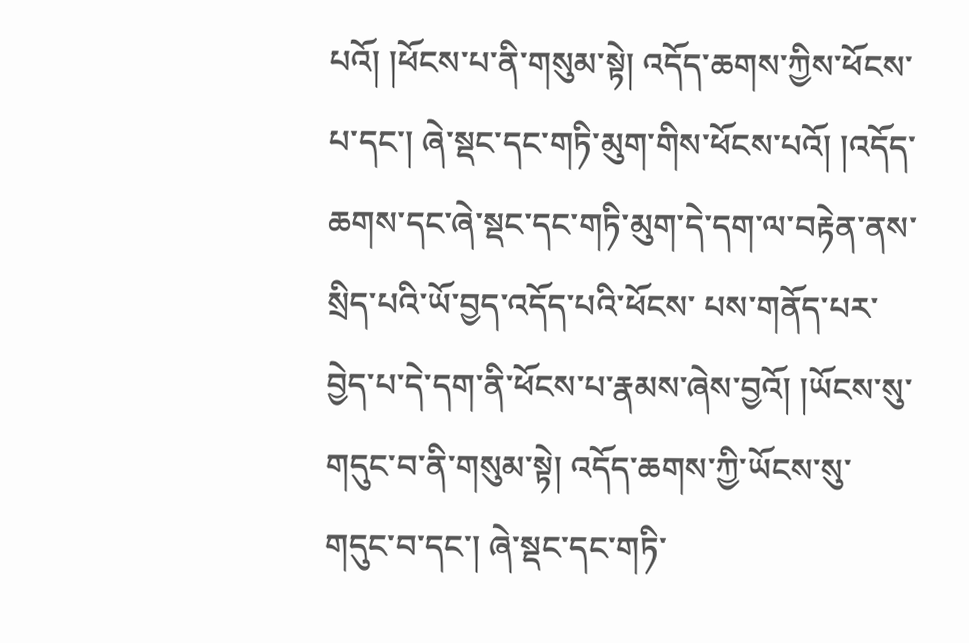པའོ། །ཕོངས་པ་ནི་གསུམ་སྟེ། འདོད་ཆགས་ཀྱིས་ཕོངས་པ་དང་། ཞེ་སྡང་དང་གཏི་མུག་གིས་ཕོངས་པའོ། །འདོད་ཆགས་དང་ཞེ་སྡང་དང་གཏི་མུག་དེ་དག་ལ་བརྟེན་ནས་སྲིད་པའི་ཡོ་བྱད་འདོད་པའི་ཕོངས་ པས་གནོད་པར་བྱེད་པ་དེ་དག་ནི་ཕོངས་པ་རྣམས་ཞེས་བྱའོ། །ཡོངས་སུ་གདུང་བ་ནི་གསུམ་སྟེ། འདོད་ཆགས་ཀྱི་ཡོངས་སུ་གདུང་བ་དང་། ཞེ་སྡང་དང་གཏི་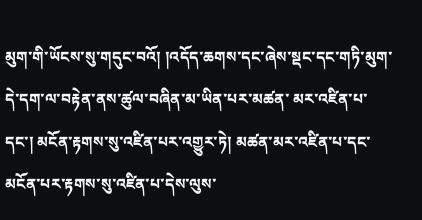མུག་གི་ཡོངས་སུ་གདུང་བའོ། །འདོད་ཆགས་དང་ཞེས་སྡང་དང་གཏི་མུག་དེ་དག་ལ་བརྟེན་ནས་ཚུལ་བཞིན་མ་ཡིན་པར་མཚན་ མར་འཛིན་པ་དང་། མངོན་རྟགས་སུ་འཛིན་པར་འགྱུར་ཏེ། མཚན་མར་འཛིན་པ་དང་མངོན་པར་རྟགས་སུ་འཛིན་པ་དེས་ལུས་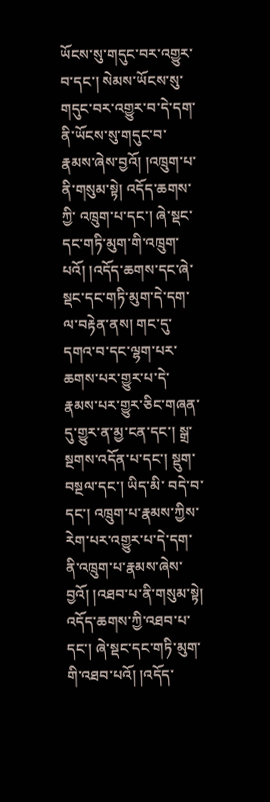ཡོངས་སུ་གདུང་བར་འགྱུར་བ་དང་། སེམས་ཡོངས་སུ་གདུང་བར་འགྱུར་བ་དེ་དག་ནི་ཡོངས་སུ་གདུང་བ་རྣམས་ཞེས་བྱའོ། །འཁྲུག་པ་ནི་གསུམ་སྟེ། འདོད་ཆགས་ཀྱི་ འཁྲུག་པ་དང་། ཞེ་སྡང་དང་གཏི་མུག་གི་འཁྲུག་པའོ། །འདོད་ཆགས་དང་ཞེ་སྡང་དང་གཏི་མུག་དེ་དག་ལ་བརྟེན་ནས། གང་དུ་དགའ་བ་དང་ལྷག་པར་ཆགས་པར་གྱུར་པ་དེ་རྣམས་པར་གྱུར་ཅིང་གཞན་དུ་གྱུར་ན་མྱ་ངན་དང་། སྒྲ་སྔགས་འདོན་པ་དང་། སྡུག་བསྔལ་དང་། ཡིད་མི་ བདེ་བ་དང་། འཁྲུག་པ་རྣམས་ཀྱིས་རེག་པར་འགྱུར་པ་དེ་དག་ནི་འཁྲུག་པ་རྣམས་ཞེས་བྱའོ། །འཐབ་པ་ནི་གསུམ་སྟེ། འདོད་ཆགས་ཀྱི་འཐབ་པ་དང་། ཞེ་སྡང་དང་གཏི་མུག་གི་འཐབ་པའོ། །འདོད་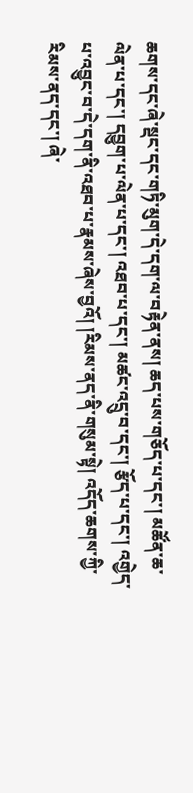ཆགས་དང་ཞེ་སྡང་དང་གཏི་མུག་དེ་དག་ལ་བརྟེན་ནས། ཆད་པས་གཅོད་པ་དང་། མཚོན་ཆ་ལེན་པ་དང་། དབྱུག་པ་ལེན་པ་དང་། འཐབ་པ་དང་། མཚང་འདྲུ་བ་དང་། རྩོད་པ་དང་། འགྱེད་པ་འབྱུང་བ་དེ་དག་ནི་འཐབ་པ་རྣམས་ཞེས་བྱའོ། །རིམས་ནད་ནི་གསུམ་སྟེ། འདོད་ཆགས་ཀྱི་རིམས་ནད་དང་། ཞེ་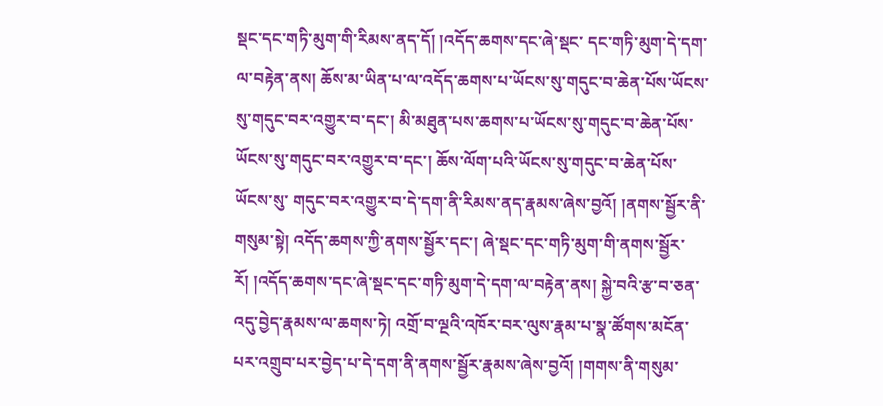སྡང་དང་གཏི་མུག་གི་རིམས་ནད་དོ། །འདོད་ཆགས་དང་ཞེ་སྡང་ དང་གཏི་མུག་དེ་དག་ལ་བརྟེན་ནས། ཆོས་མ་ཡིན་པ་ལ་འདོད་ཆགས་པ་ཡོངས་སུ་གདུང་བ་ཆེན་པོས་ཡོངས་སུ་གདུང་བར་འགྱུར་བ་དང་། མི་མཐུན་པས་ཆགས་པ་ཡོངས་སུ་གདུང་བ་ཆེན་པོས་ཡོངས་སུ་གདུང་བར་འགྱུར་བ་དང་། ཆོས་ལོག་པའི་ཡོངས་སུ་གདུང་བ་ཆེན་པོས་ཡོངས་སུ་ གདུང་བར་འགྱུར་བ་དེ་དག་ནི་རིམས་ནད་རྣམས་ཞེས་བྱའོ། །ནགས་སྦྱོར་ནི་གསུམ་སྟེ། འདོད་ཆགས་ཀྱི་ནགས་སྦྱོར་དང་། ཞེ་སྡང་དང་གཏི་མུག་གི་ནགས་སྦྱོར་རོ། །འདོད་ཆགས་དང་ཞེ་སྡང་དང་གཏི་མུག་དེ་དག་ལ་བརྟེན་ནས། སྐྱེ་བའི་རྩ་བ་ཅན་འདུ་བྱེད་རྣམས་ལ་ཆགས་ཏེ། འགྲོ་བ་ལྔའི་འཁོར་བར་ལུས་རྣམ་པ་སྣ་ཚོགས་མངོན་པར་འགྲུབ་པར་བྱེད་པ་དེ་དག་ནི་ནགས་སྦྱོར་རྣམས་ཞེས་བྱའོ། །གགས་ནི་གསུམ་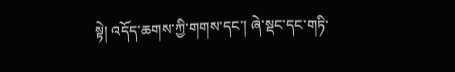སྟེ། འདོད་ཆགས་ཀྱི་གགས་དང་། ཞེ་སྡང་དང་གཏི་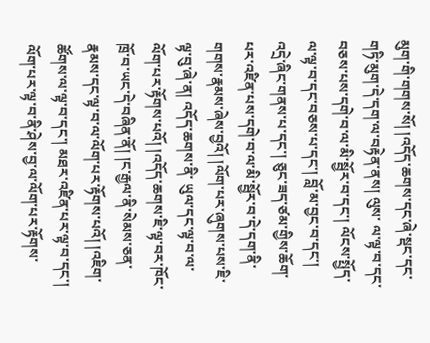མུག་གི་གགས་སོ། །འདོད་ཆགས་དང་ཞེ་སྡང་དང་གཏི་མུག་དེ་དག་ལ་བརྟེན་ནས། ལུས་ ལ་ལྟ་བ་དང་བཅས་པས་དགེ་བ་ལ་མི་སྦྱོར་བ་དང་། ལོངས་སྤྱོད་ལ་ལྟ་བ་དང་བཅས་པ་དང་། བློ་མ་བྱང་བ་དང་། འདྲེ་ཞིང་གནས་པ་དང་། ཅུང་ཟད་ཙམ་གྱིས་ཆོག་པར་འཛིན་པས་དགེ་བ་ལ་མི་སྦྱོར་བ་དེ་དག་ནི་གགས་རྣམས་ཞེས་བྱའོ། །ལོག་པར་ཞུགས་པས་ཇི་ལྟ་བུ་ཞེ་ན། འདོད་ཆགས་ནི་ ཡུལ་དང་ལྟ་བ་ལ་ལོག་པར་རྟོགས་པའོ། །འདོད་ཆགས་ཇི་ལྟ་བར་ཁོང་ཁྲོ་བ་ཡང་དེ་བཞིན་ནོ། །ང་རྒྱལ་ནི་སེམས་ཅན་རྣམས་དང་ལྟ་བ་ལ་ལོག་པར་རྟོགས་པའོ། །འཇིག་ཚོགས་ལ་ལྟ་བ་དང་། མཐར་འཛིན་པར་ལྟ་བ་དང་། ལོག་པར་ལྟ་བ་ནི་ཤེས་བྱ་ལ་ལོག་པར་རྟོགས་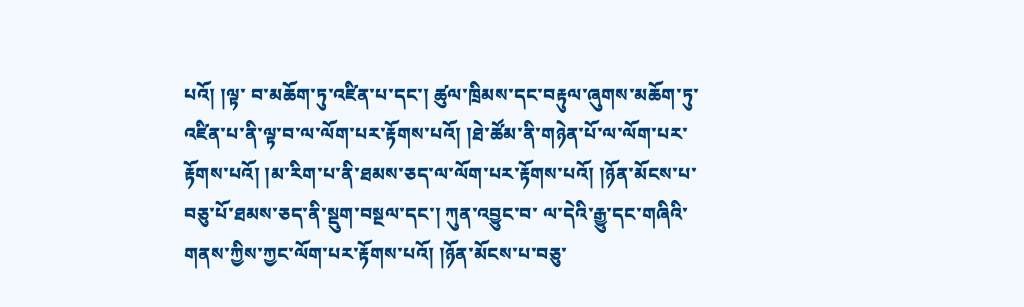པའོ། །ལྟ་ བ་མཆོག་ཏུ་འཛིན་པ་དང་། ཚུལ་ཁྲིམས་དང་བརྟུལ་ཞུགས་མཆོག་ཏུ་འཛིན་པ་ནི་ལྟ་བ་ལ་ལོག་པར་རྟོགས་པའོ། །ཐེ་ཚོམ་ནི་གཉེན་པོ་ལ་ལོག་པར་རྟོགས་པའོ། །མ་རིག་པ་ནི་ཐམས་ཅད་ལ་ལོག་པར་རྟོགས་པའོ། །ཉོན་མོངས་པ་བཅུ་པོ་ཐམས་ཅད་ནི་སྡུག་བསྔལ་དང་། ཀུན་འབྱུང་བ་ ལ་དེའི་རྒྱུ་དང་གཞིའི་གནས་ཀྱིས་ཀྱང་ལོག་པར་རྟོགས་པའོ། །ཉོན་མོངས་པ་བཅུ་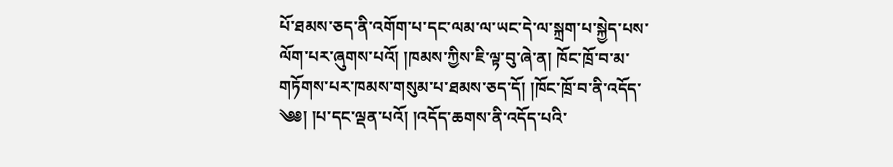པོ་ཐམས་ཅད་ནི་འགོག་པ་དང་ལམ་ལ་ཡང་དེ་ལ་སྐྲག་པ་སྐྱེད་པས་ལོག་པར་ཞུགས་པའོ། །ཁམས་ཀྱིས་ཇི་ལྟ་བུ་ཞེ་ན། ཁོང་ཁྲོ་བ་མ་གཏོགས་པར་ཁམས་གསུམ་པ་ཐམས་ཅད་དོ། །ཁོང་ཁྲོ་བ་ནི་འདོད་ ༄༅། །པ་དང་ལྡན་པའོ། །འདོད་ཆགས་ནི་འདོད་པའི་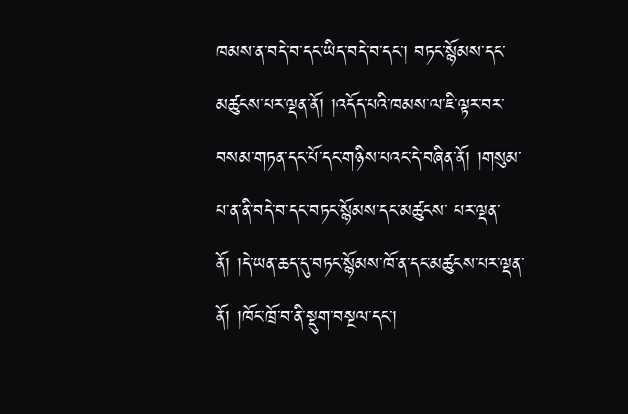ཁམས་ན་བདེ་བ་དང་ཡིད་བདེ་བ་དང་། བཏང་སྙོམས་དང་མཚུངས་པར་ལྡན་ནོ། །འདོད་པའི་ཁམས་ལ་ཇི་ལྟར་བར་བསམ་གཏན་དང་པོ་དང་གཉིས་པའང་དེ་བཞིན་ནོ། །གསུམ་པ་ན་ནི་བདེ་བ་དང་བཏང་སྙོམས་དང་མཚུངས་ པར་ལྡན་ནོ། །དེ་ཡན་ཆད་དུ་བཏང་སྙོམས་ཁོ་ན་དང་མཚུངས་པར་ལྡན་ནོ། །ཁོང་ཁྲོ་བ་ནི་སྡུག་བསྔལ་དང་།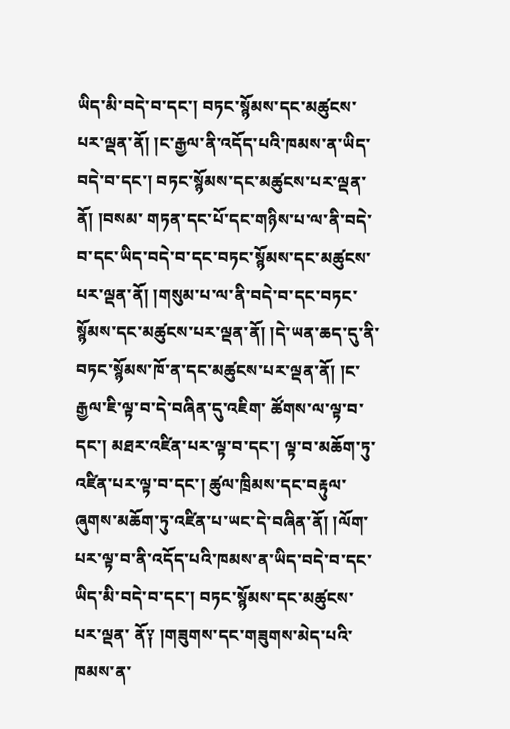ཡིད་མི་བདེ་བ་དང་། བཏང་སྙོམས་དང་མཚུངས་པར་ལྡན་ནོ། །ང་རྒྱལ་ནི་འདོད་པའི་ཁམས་ན་ཡིད་བདེ་བ་དང་། བཏང་སྙོམས་དང་མཚུངས་པར་ལྡན་ནོ། །བསམ་ གཏན་དང་པོ་དང་གཉིས་པ་ལ་ནི་བདེ་བ་དང་ཡིད་བདེ་བ་དང་བཏང་སྙོམས་དང་མཚུངས་པར་ལྡན་ནོ། །གསུམ་པ་ལ་ནི་བདེ་བ་དང་བཏང་སྙོམས་དང་མཚུངས་པར་ལྡན་ནོ། །དེ་ཡན་ཆད་དུ་ནི་བཏང་སྙོམས་ཁོ་ན་དང་མཚུངས་པར་ལྡན་ནོ། །ང་རྒྱལ་ཇི་ལྟ་བ་དེ་བཞིན་དུ་འཇིག་ ཚོགས་ལ་ལྟ་བ་དང་། མཐར་འཛིན་པར་ལྟ་བ་དང་། ལྟ་བ་མཆོག་ཏུ་འཛིན་པར་ལྟ་བ་དང་། ཚུལ་ཁྲིམས་དང་བརྟུལ་ཞུགས་མཆོག་ཏུ་འཛིན་པ་ཡང་དེ་བཞིན་ནོ། །ལོག་པར་ལྟ་བ་ནི་འདོད་པའི་ཁམས་ན་ཡིད་བདེ་བ་དང་ཡིད་མི་བདེ་བ་དང་། བཏང་སྙོམས་དང་མཚུངས་པར་ལྡན་ ནོ༑ །གཟུགས་དང་གཟུགས་མེད་པའི་ཁམས་ན་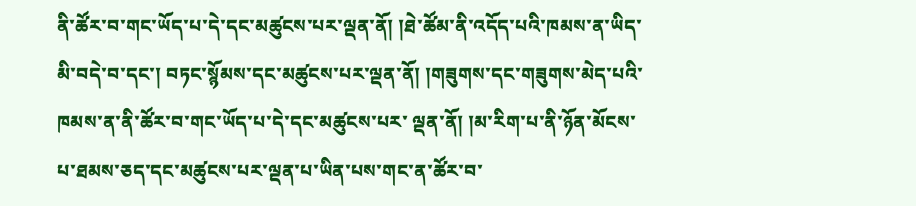ནི་ཚོར་བ་གང་ཡོད་པ་དེ་དང་མཚུངས་པར་ལྡན་ནོ། །ཐེ་ཚོམ་ནི་འདོད་པའི་ཁམས་ན་ཡིད་མི་བདེ་བ་དང་། བཏང་སྙོམས་དང་མཚུངས་པར་ལྡན་ནོ། །གཟུགས་དང་གཟུགས་མེད་པའི་ཁམས་ན་ནི་ཚོར་བ་གང་ཡོད་པ་དེ་དང་མཚུངས་པར་ ལྡན་ནོ། །མ་རིག་པ་ནི་ཉོན་མོངས་པ་ཐམས་ཅད་དང་མཚུངས་པར་ལྡན་པ་ཡིན་པས་གང་ན་ཚོར་བ་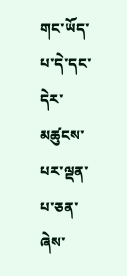གང་ཡོད་པ་དེ་དང་དེར་མཚུངས་པར་ལྡན་པ་ཅན་ཞེས་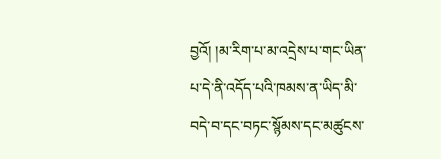བྱའོ། །མ་རིག་པ་མ་འདྲེས་པ་གང་ཡིན་པ་དེ་ནི་འདོད་པའི་ཁམས་ན་ཡིད་མི་བདེ་བ་དང་བཏང་སྙོམས་དང་མཚུངས་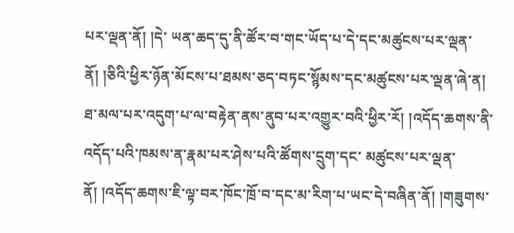པར་ལྡན་ནོ། །དེ་ ཡན་ཆད་དུ་ནི་ཚོར་བ་གང་ཡོད་པ་དེ་དང་མཚུངས་པར་ལྡན་ནོ། །ཅིའི་ཕྱིར་ཉོན་མོངས་པ་ཐམས་ཅད་བཏང་སྙོམས་དང་མཚུངས་པར་ལྡན་ཞེ་ན། ཐ་མལ་པར་འདུག་པ་ལ་བརྟེན་ནས་ནུབ་པར་འགྱུར་བའི་ཕྱིར་རོ། །འདོད་ཆགས་ནི་འདོད་པའི་ཁམས་ན་རྣམ་པར་ཤེས་པའི་ཚོགས་དྲུག་དང་ མཚུངས་པར་ལྡན་ནོ། །འདོད་ཆགས་ཇི་ལྟ་བར་ཁོང་ཁྲོ་བ་དང་མ་རིག་པ་ཡང་དེ་བཞིན་ནོ། །གཟུགས་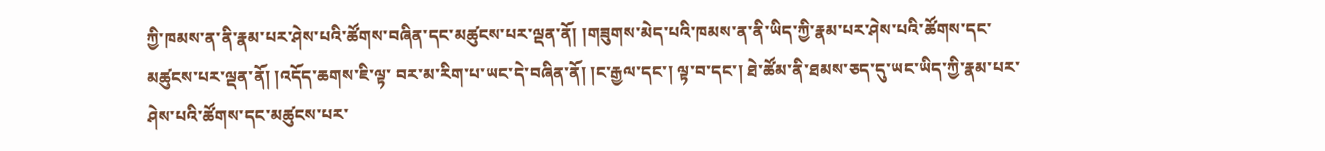ཀྱི་ཁམས་ན་ནི་རྣམ་པར་ཤེས་པའི་ཚོགས་བཞིན་དང་མཚུངས་པར་ལྡན་ནོ། །གཟུགས་མེད་པའི་ཁམས་ན་ནི་ཡིད་ཀྱི་རྣམ་པར་ཤེས་པའི་ཚོགས་དང་མཚུངས་པར་ལྡན་ནོ། །འདོད་ཆགས་ཇི་ལྟ་ བར་མ་རིག་པ་ཡང་དེ་བཞིན་ནོ། །ང་རྒྱལ་དང་། ལྟ་བ་དང་། ཐེ་ཚོམ་ནི་ཐམས་ཅད་དུ་ཡང་ཡིད་ཀྱི་རྣམ་པར་ཤེས་པའི་ཚོགས་དང་མཚུངས་པར་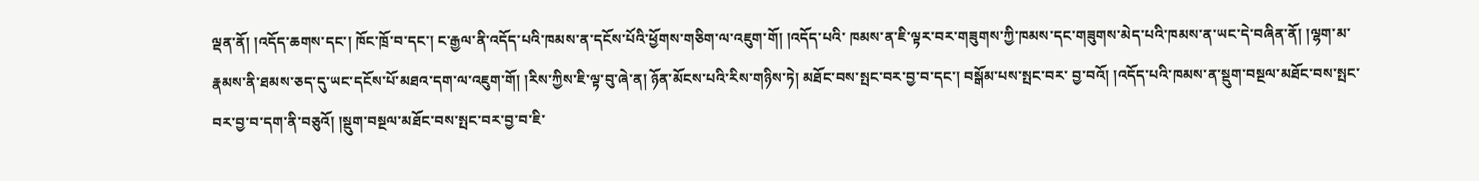ལྡན་ནོ། །འདོད་ཆགས་དང་། ཁོང་ཁྲོ་བ་དང་། ང་རྒྱལ་ནི་འདོད་པའི་ཁམས་ན་དངོས་པོའི་ཕྱོགས་གཅིག་ལ་འཇུག་གོ། །འདོད་པའི་ ཁམས་ན་ཇི་ལྟར་བར་གཟུགས་ཀྱི་ཁམས་དང་གཟུགས་མེད་པའི་ཁམས་ན་ཡང་དེ་བཞིན་ནོ། །ལྷག་མ་རྣམས་ནི་ཐམས་ཅད་དུ་ཡང་དངོས་པོ་མཐའ་དག་ལ་འཇུག་གོ། །རིས་ཀྱིས་ཇི་ལྟ་བུ་ཞེ་ན། ཉོན་མོངས་པའི་རིས་གཉིས་ཏེ། མཐོང་བས་སྤང་བར་བྱ་བ་དང་། བསྒོམ་པས་སྤང་བར་ བྱ་བའོ། །འདོད་པའི་ཁམས་ན་སྡུག་བསྔལ་མཐོང་བས་སྤང་བར་བྱ་བ་དག་ནི་བཅུའོ། །སྡུག་བསྔལ་མཐོང་བས་སྤང་བར་བྱ་བ་ཇི་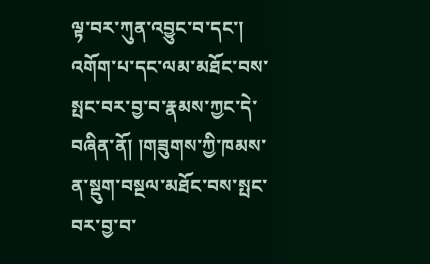ལྟ་བར་ཀུན་འབྱུང་བ་དང་། འགོག་པ་དང་ལམ་མཐོང་བས་སྤང་བར་བྱ་བ་རྣམས་ཀྱང་དེ་བཞིན་ནོ། །གཟུགས་ཀྱི་ཁམས་ན་སྡུག་བསྔལ་མཐོང་བས་སྤང་བར་བྱ་བ་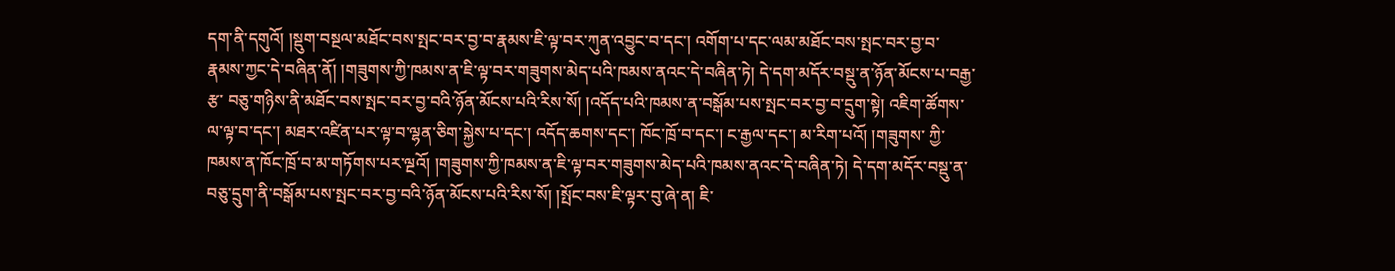དག་ནི་དགུའོ། །སྡུག་བསྔལ་མཐོང་བས་སྤང་བར་བྱ་བ་རྣམས་ཇི་ལྟ་བར་ཀུན་འབྱུང་བ་དང་། འགོག་པ་དང་ལམ་མཐོང་བས་སྤང་བར་བྱ་བ་རྣམས་ཀྱང་དེ་བཞིན་ནོ། །གཟུགས་ཀྱི་ཁམས་ན་ཇི་ལྟ་བར་གཟུགས་མེད་པའི་ཁམས་ནའང་དེ་བཞིན་ཏེ། དེ་དག་མདོར་བསྡུ་ན་ཉོན་མོངས་པ་བརྒྱ་རྩ་ བཅུ་གཉིས་ནི་མཐོང་བས་སྤང་བར་བྱ་བའི་ཉོན་མོངས་པའི་རིས་སོ། །འདོད་པའི་ཁམས་ན་བསྒོམ་པས་སྤང་བར་བྱ་བ་དྲུག་སྟེ། འཇིག་ཚོགས་ལ་ལྟ་བ་དང་། མཐར་འཛིན་པར་ལྟ་བ་ལྷན་ཅིག་སྐྱེས་པ་དང་། འདོད་ཆགས་དང་། ཁོང་ཁྲོ་བ་དང་། ང་རྒྱལ་དང་། མ་རིག་པའོ། །གཟུགས་ ཀྱི་ཁམས་ན་ཁོང་ཁྲོ་བ་མ་གཏོགས་པར་ལྔའོ། །གཟུགས་ཀྱི་ཁམས་ན་ཇི་ལྟ་བར་གཟུགས་མེད་པའི་ཁམས་ནའང་དེ་བཞིན་ཏེ། དེ་དག་མདོར་བསྡུ་ན་བཅུ་དྲུག་ནི་བསྒོམ་པས་སྤང་བར་བྱ་བའི་ཉོན་མོངས་པའི་རིས་སོ། །སྤོང་བས་ཇི་ལྟར་བུ་ཞེ་ན། ཇི་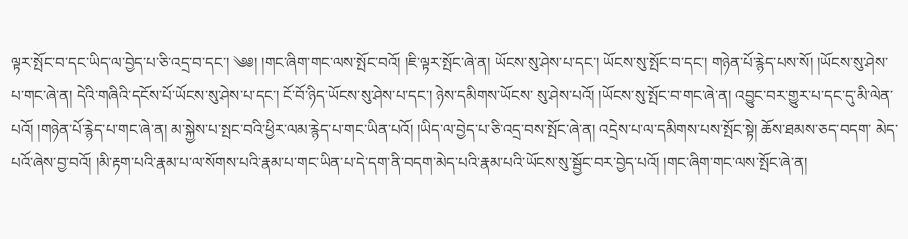ལྟར་སྤོང་བ་དང་ཡིད་ལ་བྱེད་པ་ཅི་འདྲ་བ་དང་། ༄༅། །གང་ཞིག་གང་ལས་སྤོང་བའོ། །ཇི་ལྟར་སྤོང་ཞེ་ན། ཡོངས་སུ་ཤེས་པ་དང་། ཡོངས་སུ་སྤོང་བ་དང་། གཉེན་པོ་རྙེད་པས་སོ། །ཡོངས་སུ་ཤེས་པ་གང་ཞེ་ན། དེའི་གཞིའི་དངོས་པོ་ཡོངས་སུ་ཤེས་པ་དང་། ངོ་བོ་ཉིད་ཡོངས་སུ་ཤེས་པ་དང་། ཉེས་དམིགས་ཡོངས་ སུ་ཤེས་པའོ། །ཡོངས་སུ་སྤོང་བ་གང་ཞེ་ན། འབྱུང་བར་གྱུར་པ་དང་དུ་མི་ལེན་པའོ། །གཉེན་པོ་རྙེད་པ་གང་ཞེ་ན། མ་སྐྱེས་པ་སྤང་བའི་ཕྱིར་ལམ་རྙེད་པ་གང་ཡིན་པའོ། །ཡིད་ལ་བྱེད་པ་ཅི་འདྲ་བས་སྤོང་ཞེ་ན། འདྲེས་པ་ལ་དམིགས་པས་སྤོང་སྟེ། ཆོས་ཐམས་ཅད་བདག་ མེད་པའོ་ཞེས་བྱ་བའོ། །མི་རྟག་པའི་རྣམ་པ་ལ་སོགས་པའི་རྣམ་པ་གང་ཡིན་པ་དེ་དག་ནི་བདག་མེད་པའི་རྣམ་པའི་ཡོངས་སུ་སྦྱོང་བར་བྱེད་པའོ། །གང་ཞིག་གང་ལས་སྤོང་ཞེ་ན།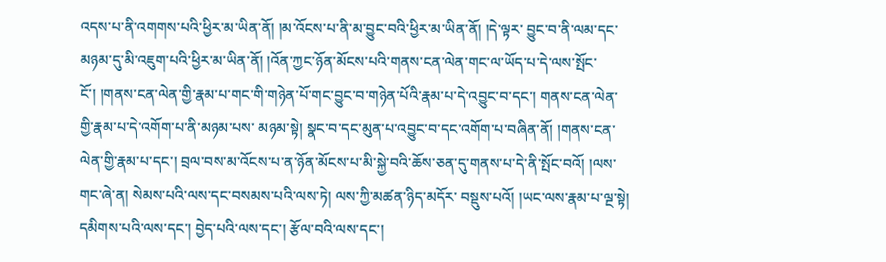འདས་པ་ནི་འགགས་པའི་ཕྱིར་མ་ཡིན་ནོ། །མ་འོངས་པ་ནི་མ་བྱུང་བའི་ཕྱིར་མ་ཡིན་ནོ། །དེ་ལྟར་ བྱུང་བ་ནི་ལམ་དང་མཉམ་དུ་མི་འཇུག་པའི་ཕྱིར་མ་ཡིན་ནོ། །འོན་ཀྱང་ཉོན་མོངས་པའི་གནས་ངན་ལེན་གང་ལ་ཡོད་པ་དེ་ལས་སྤོང་ངོ་། །གནས་ངན་ལེན་གྱི་རྣམ་པ་གང་གི་གཉེན་པོ་གང་བྱུང་བ་གཉེན་པོའི་རྣམ་པ་དེ་འབྱུང་བ་དང་། གནས་ངན་ལེན་གྱི་རྣམ་པ་དེ་འགོག་པ་ནི་མཉམ་པས་ མཉམ་སྟེ། སྣང་བ་དང་མུན་པ་འབྱུང་བ་དང་འགོག་པ་བཞིན་ནོ། །གནས་ངན་ལེན་གྱི་རྣམ་པ་དང་། བྲལ་བས་མ་འོངས་པ་ན་ཉོན་མོངས་པ་མི་སྐྱེ་བའི་ཆོས་ཅན་དུ་གནས་པ་དེ་ནི་སྤོང་བའོ། །ལས་གང་ཞེ་ན། སེམས་པའི་ལས་དང་བསམས་པའི་ལས་ཏེ། ལས་ཀྱི་མཚན་ཉིད་མདོར་ བསྡུས་པའོ། །ཡང་ལས་རྣམ་པ་ལྔ་སྟེ། དམིགས་པའི་ལས་དང་། བྱེད་པའི་ལས་དང་། རྩོལ་བའི་ལས་དང་།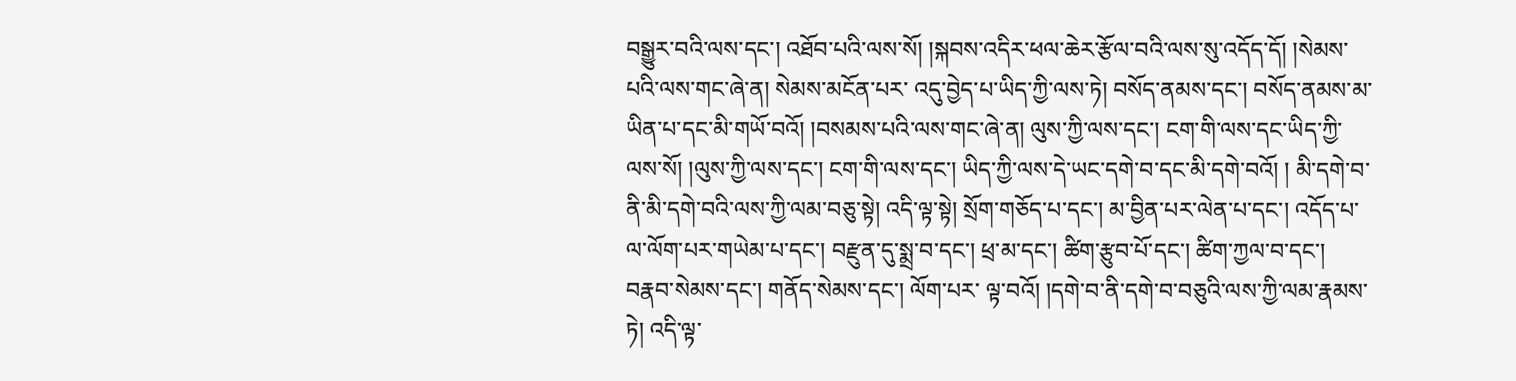བསྒྱུར་བའི་ལས་དང་། འཐོབ་པའི་ལས་སོ། །སྐབས་འདིར་ཕལ་ཆེར་རྩོལ་བའི་ལས་སུ་འདོད་དོ། །སེམས་པའི་ལས་གང་ཞེ་ན། སེམས་མངོན་པར་ འདུ་བྱེད་པ་ཡིད་ཀྱི་ལས་ཏེ། བསོད་ནམས་དང་། བསོད་ནམས་མ་ཡིན་པ་དང་མི་གཡོ་བའོ། །བསམས་པའི་ལས་གང་ཞེ་ན། ལུས་ཀྱི་ལས་དང་། ངག་གི་ལས་དང་ཡིད་ཀྱི་ལས་སོ། །ལུས་ཀྱི་ལས་དང་། ངག་གི་ལས་དང་། ཡིད་ཀྱི་ལས་དེ་ཡང་དགེ་བ་དང་མི་དགེ་བའོ། ། མི་དགེ་བ་ནི་མི་དགེ་བའི་ལས་ཀྱི་ལམ་བཅུ་སྟེ། འདི་ལྟ་སྟེ། སྲོག་གཅོད་པ་དང་། མ་བྱིན་པར་ལེན་པ་དང་། འདོད་པ་ལ་ལོག་པར་གཡེམ་པ་དང་། བརྫུན་དུ་སྨྲ་བ་དང་། ཕྲ་མ་དང་། ཚིག་རྩུབ་པོ་དང་། ཚིག་ཀྱལ་བ་དང་། བརྣབ་སེམས་དང་། གནོད་སེམས་དང་། ལོག་པར་ ལྟ་བའོ། །དགེ་བ་ནི་དགེ་བ་བཅུའི་ལས་ཀྱི་ལམ་རྣམས་ཏེ། འདི་ལྟ་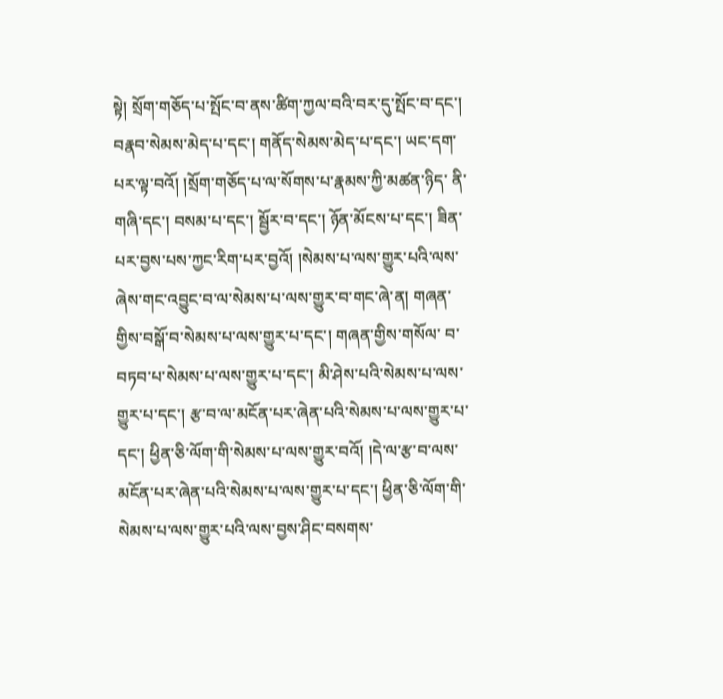སྟེ། སྲོག་གཅོད་པ་སྤོང་བ་ནས་ཚིག་ཀྱལ་བའི་བར་དུ་སྤོང་བ་དང་། བརྣབ་སེམས་མེད་པ་དང་། གནོད་སེམས་མེད་པ་དང་། ཡང་དག་པར་ལྟ་བའོ། །སྲོག་གཅོད་པ་ལ་སོགས་པ་རྣམས་ཀྱི་མཚན་ཉིད་ ནི་གཞི་དང་། བསམ་པ་དང་། སྦྱོར་བ་དང་། ཉོན་མོངས་པ་དང་། ཟིན་པར་བྱས་པས་ཀྱང་རིག་པར་བྱའོ། །སེམས་པ་ལས་གྱུར་པའི་ལས་ཞེས་གང་འབྱུང་བ་ལ་སེམས་པ་ལས་གྱུར་བ་གང་ཞེ་ན། གཞན་གྱིས་བསྒོ་བ་སེམས་པ་ལས་གྱུར་པ་དང་། གཞན་གྱིས་གསོལ་ བ་བཏབ་པ་སེམས་པ་ལས་གྱུར་པ་དང་། མི་ཤེས་པའི་སེམས་པ་ལས་གྱུར་པ་དང་། རྩ་བ་ལ་མངོན་པར་ཞེན་པའི་སེམས་པ་ལས་གྱུར་པ་དང་། ཕྱིན་ཅི་ལོག་གི་སེམས་པ་ལས་གྱུར་བའོ། །དེ་ལ་རྩ་བ་ལས་མངོན་པར་ཞེན་པའི་སེམས་པ་ལས་གྱུར་པ་དང་། ཕྱིན་ཅི་ལོག་གི་ སེམས་པ་ལས་གྱུར་པའི་ལས་བྱས་ཤིང་བསགས་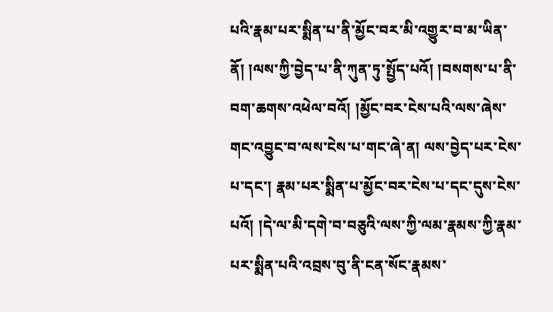པའི་རྣམ་པར་སྨིན་པ་ནི་མྱོང་བར་མི་འགྱུར་བ་མ་ཡིན་ནོ། །ལས་ཀྱི་བྱེད་པ་ནི་ཀུན་ཏུ་སྤྱོད་པའོ། །བསགས་པ་ནི་བག་ཆགས་འཕེལ་བའོ། །མྱོང་བར་ངེས་པའི་ལས་ཞེས་གང་འབྱུང་བ་ལས་ངེས་པ་གང་ཞེ་ན། ལས་བྱེད་པར་ངེས་པ་དང་། རྣམ་པར་སྨིན་པ་མྱོང་བར་ངེས་པ་དང་དུས་ངེས་པའོ། །དེ་ལ་མི་དགེ་བ་བཅུའི་ལས་ཀྱི་ལམ་རྣམས་ཀྱི་རྣམ་པར་སྨིན་པའི་འབྲས་བུ་ནི་ངན་སོང་རྣམས་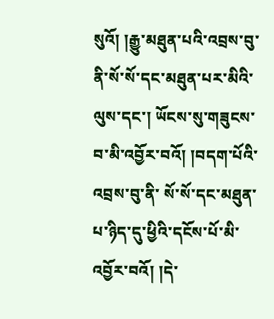སུའོ། །རྒྱུ་མཐུན་པའི་འབྲས་བུ་ནི་སོ་སོ་དང་མཐུན་པར་མིའི་ལུས་དང་། ཡོངས་སུ་གཟུངས་བ་མི་འབྱོར་བའོ། །བདག་པོའི་འབྲས་བུ་ནི་ སོ་སོ་དང་མཐུན་པ་ཉིད་དུ་ཕྱིའི་དངོས་པོ་མི་འབྱོར་བའོ། །དེ་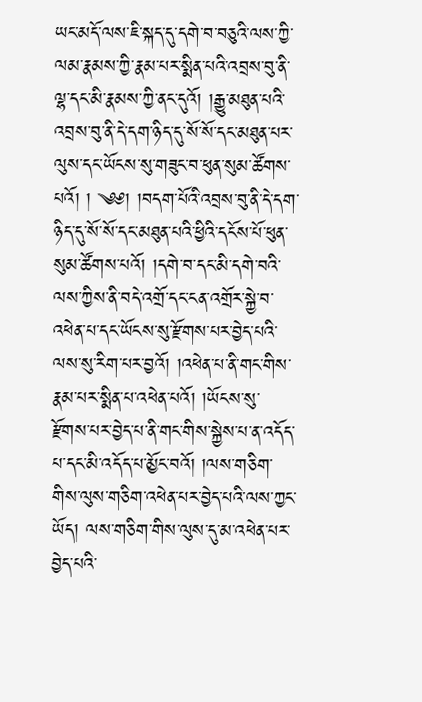ཡང་མདོ་ལས་ཇི་སྐད་དུ་དགེ་བ་བཅུའི་ལས་ཀྱི་ལམ་རྣམས་ཀྱི་རྣམ་པར་སྨིན་པའི་འབྲས་བུ་ནི་ལྷ་དང་མི་རྣམས་ཀྱི་ནང་དུའོ། །རྒྱུ་མཐུན་པའི་འབྲས་བུ་ནི་དེ་དག་ཉིད་དུ་སོ་སོ་དང་མཐུན་པར་ལུས་དང་ཡོངས་སུ་གཟུང་བ་ཕུན་སུམ་ཚོགས་པའོ། ། ༄༅། །བདག་པོའི་འབྲས་བུ་ནི་དེ་དག་ཉིད་དུ་སོ་སོ་དང་མཐུན་པའི་ཕྱིའི་དངོས་པོ་ཕུན་སུམ་ཚོགས་པའོ། །དགེ་བ་དང་མི་དགེ་བའི་ལས་ཀྱིས་ནི་བདེ་འགྲོ་དང་ངན་འགྲོར་སྐྱེ་བ་འཕེན་པ་དང་ཡོངས་སུ་རྫོགས་པར་བྱེད་པའི་ལས་སུ་རིག་པར་བྱའོ། །འཕེན་པ་ནི་གང་གིས་རྣམ་པར་སྨིན་པ་འཕེན་པའོ། །ཡོངས་སུ་ རྫོགས་པར་བྱེད་པ་ནི་གང་གིས་སྐྱེས་པ་ན་འདོད་པ་དང་མི་འདོད་པ་མྱོང་བའོ། །ལས་གཅིག་གིས་ལུས་གཅིག་འཕེན་པར་བྱེད་པའི་ལས་ཀྱང་ཡོད། ལས་གཅིག་གིས་ལུས་དུ་མ་འཕེན་པར་བྱེད་པའི་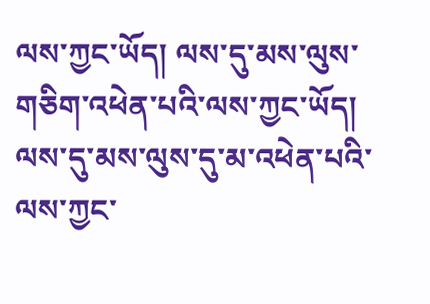ལས་ཀྱང་ཡོད། ལས་དུ་མས་ལུས་གཅིག་འཕེན་པའི་ལས་ཀྱང་ཡོད། ལས་དུ་མས་ལུས་དུ་མ་འཕེན་པའི་ལས་ཀྱང་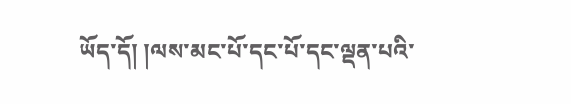ཡོད་དོ། །ལས་མང་པོ་དང་པོ་དང་ལྡན་པའི་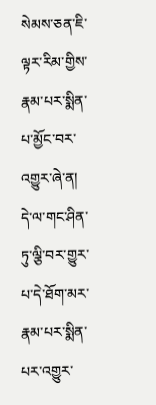སེམས་ཅན་ཇི་ལྟར་རིམ་གྱིས་རྣམ་པར་སྨིན་པ་མྱོང་བར་འགྱུར་ཞེ་ན། དེ་ལ་གང་ཤིན་ཏུ་ལྕི་བར་གྱུར་པ་དེ་ཐོག་མར་རྣམ་པར་སྨིན་པར་འགྱུར་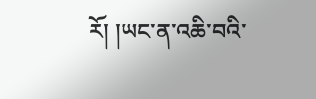རོ། །ཡང་ན་འཆི་བའི་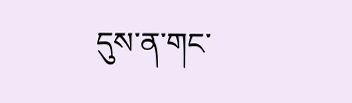དུས་ན་གང་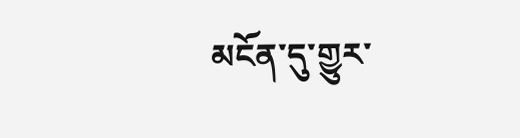མངོན་དུ་གྱུར་